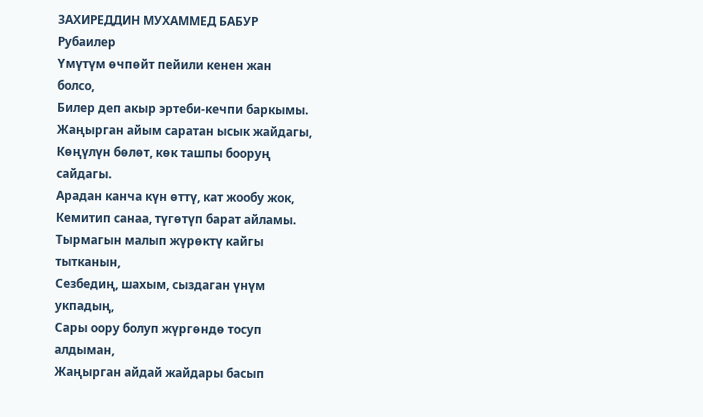ЗАХИРЕДДИН МУХАММЕД БАБУР
Рубаилер
Үмүтүм өчпөйт пейили кенен жан
болсо,
Билер деп акыр эртеби-кечпи баркымы.
Жаңырган айым саратан ысык жайдагы,
Көңүлүн бөлөт, көк ташпы бооруң
сайдагы.
Арадан канча күн өттү, кат жообу жок,
Кемитип санаа, түгөтүп барат айламы.
Тырмагын малып жүрөктү кайгы
тытканын,
Сезбедиң, шахым, сыздаган үнүм
укпадың,
Сары оору болуп жүргөндө тосуп
алдыман,
Жаңырган айдай жайдары басып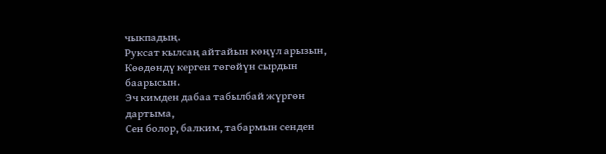чыкпадың.
Руксат кылсаң айтайын көңүл арызын,
Көөдөндү керген төгөйүн сырдын
баарысын.
Эч кимден дабаа табылбай жүргөн
дартыма,
Сен болор, балким, табармын сенден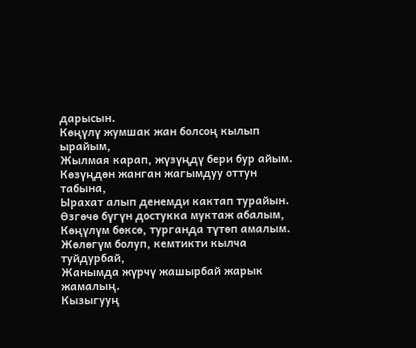дарысын.
Көңүлү жумшак жан болсоң кылып
ырайым,
Жылмая карап, жүзүңдү бери бур айым.
Көзүңдөн жанган жагымдуу оттун
табына,
Ырахат алып денемди кактап турайын.
Өзгөчө бүгүн достукка муктаж абалым,
Көңүлүм бөксө, турганда түтөп амалым.
Жөлөгүм болуп, кемтикти кылча
туйдурбай,
Жанымда жүрчү жашырбай жарык
жамалың.
Кызыгууң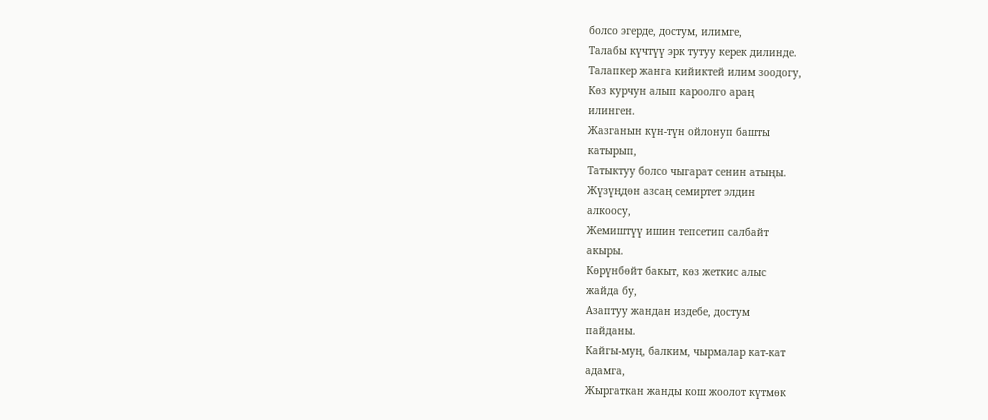болсо эгерде, достум, илимге,
Талабы күчтүү эрк тутуу керек дилинде.
Талапкер жанга кийиктей илим зоодогу,
Көз курчун алып кароолго араң
илинген.
Жазганын күн-түн ойлонуп башты
катырып,
Татыктуу болсо чыгарат сенин атыңы.
Жүзүңдөн азсаң семиртет элдин
алкоосу,
Жемиштүү ишин тепсетип салбайт
акыры.
Көрүнбөйт бакыт, көз жеткис алыс
жайда бу,
Азаптуу жандан издебе, достум
пайданы.
Кайгы-муң, балким, чырмалар кат-кат
адамга,
Жыргаткан жанды кош жоолот күтмөк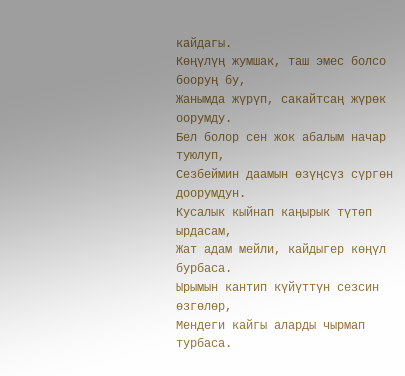кайдагы.
Көңүлүң жумшак, таш эмес болсо
бооруң бу,
Жанымда жүрүп, сакайтсаң жүрөк
оорумду.
Бел болор сен жок абалым начар
туюлуп,
Сезбеймин даамын өзүңсүз сүргөн
доорумдун.
Кусалык кыйнап каңырык түтөп
ырдасам,
Жат адам мейли, кайдыгер көңүл
бурбаса.
Ырымын кантип күйүттүн сезсин
өзгөлөр,
Мендеги кайгы аларды чырмап
турбаса.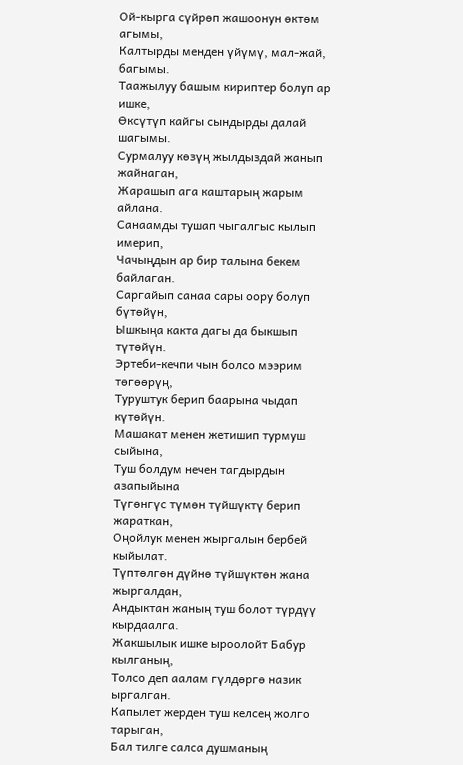Ой-кырга сүйрөп жашоонун өктөм
агымы,
Калтырды менден үйүмү, мал-жай,
багымы.
Таажылуу башым кириптер болуп ар
ишке,
Өксүтүп кайгы сындырды далай
шагымы.
Сурмалуу көзүң жылдыздай жанып
жайнаган,
Жарашып ага каштарың жарым айлана.
Санаамды тушап чыгалгыс кылып
имерип,
Чачыңдын ар бир талына бекем
байлаган.
Саргайып санаа сары оору болуп
бүтөйүн,
Ышкыңа какта дагы да быкшып түтөйүн.
Эртеби-кечпи чын болсо мээрим
төгөөрүң,
Туруштук берип баарына чыдап
күтөйүн.
Машакат менен жетишип турмуш
сыйына,
Туш болдум нечен тагдырдын азапыйына
Түгөнгүс түмөн түйшүктү берип
жараткан,
Оңойлук менен жыргалын бербей
кыйылат.
Түптөлгөн дүйнө түйшүктөн жана
жыргалдан,
Андыктан жаның туш болот түрдүү
кырдаалга.
Жакшылык ишке ыроолойт Бабур
кылганың,
Толсо деп аалам гүлдөргө назик
ыргалган.
Капылет жерден туш келсең жолго
тарыган,
Бал тилге салса душманың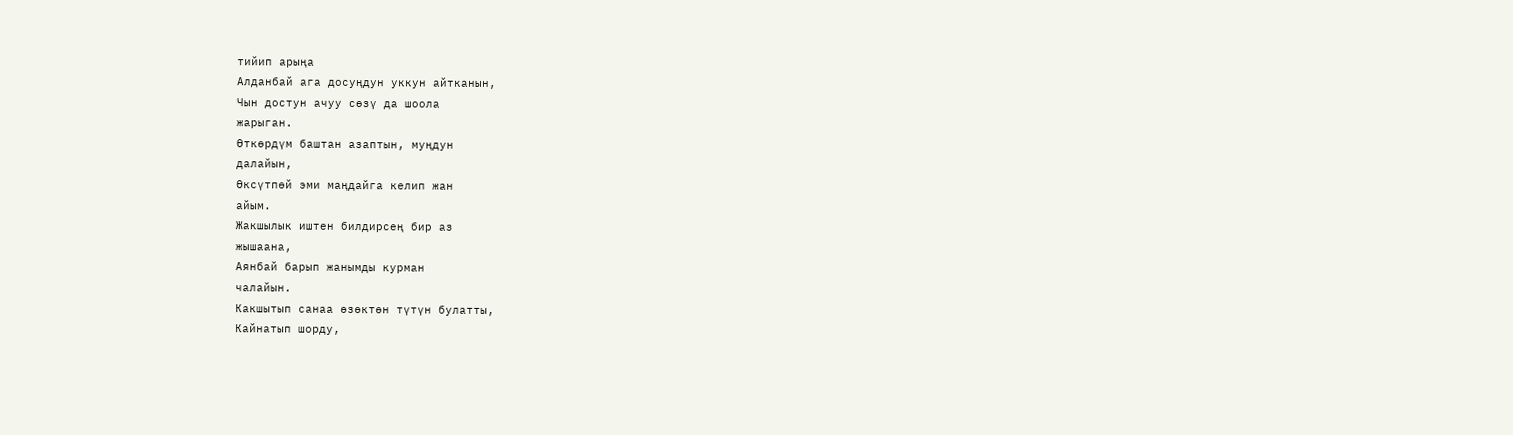тийип арыңа
Алданбай ага досуңдун уккун айтканын,
Чын достун ачуу сөзү да шоола
жарыган.
Өткөрдүм баштан азаптын, муңдун
далайын,
Өксүтпөй эми маңдайга келип жан
айым.
Жакшылык иштен билдирсең бир аз
жышаана,
Аянбай барып жанымды курман
чалайын.
Какшытып санаа өзөктөн түтүн булатты,
Кайнатып шорду,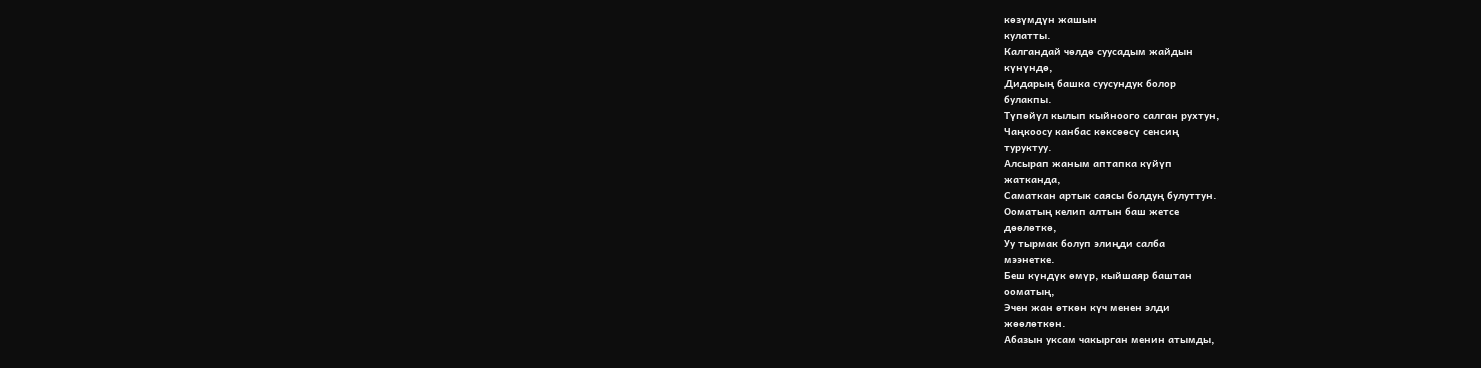көзүмдүн жашын
кулатты.
Калгандай чөлдө суусадым жайдын
күнүндө,
Дидарың башка суусундук болор
булакпы.
Түпөйүл кылып кыйноого салган рухтун,
Чаңкоосу канбас көксөөсү сенсиң
туруктуу.
Алсырап жаным аптапка күйүп
жатканда,
Саматкан артык саясы болдуң булуттун.
Ооматың келип алтын баш жетсе
дөөлөткө,
Уу тырмак болуп элиңди салба
мээнетке.
Беш күндүк өмүр, кыйшаяр баштан
ооматың,
Эчен жан өткөн күч менен элди
жөөлөткөн.
Абазын уксам чакырган менин атымды,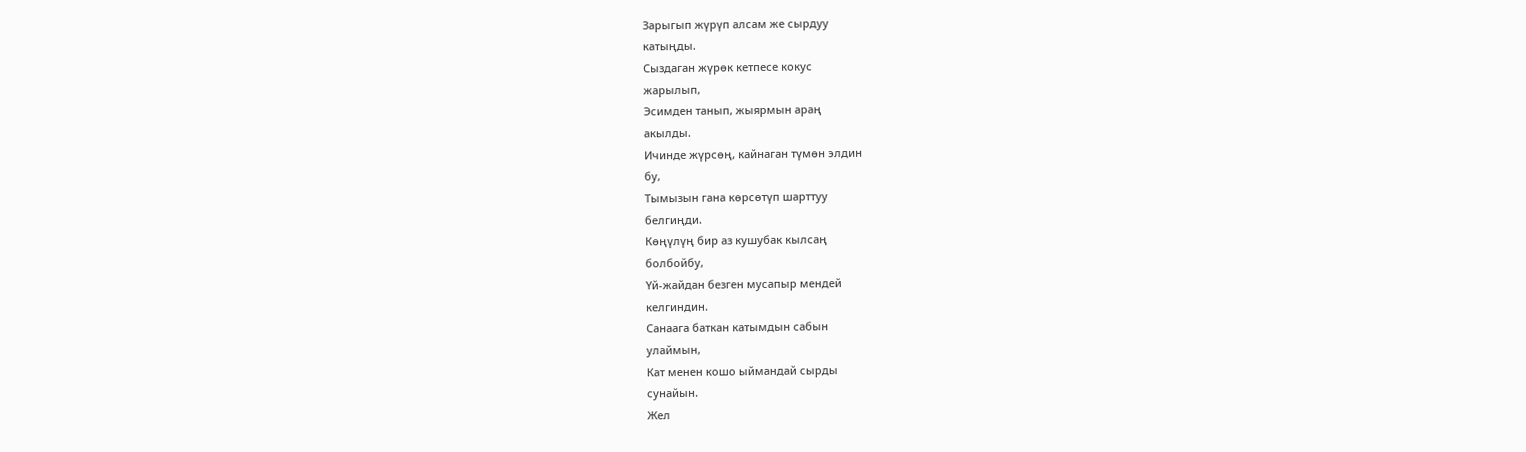Зарыгып жүрүп алсам же сырдуу
катыңды.
Сыздаган жүрөк кетпесе кокус
жарылып,
Эсимден танып, жыярмын араң
акылды.
Ичинде жүрсөң, кайнаган түмөн элдин
бу,
Тымызын гана көрсөтүп шарттуу
белгиңди.
Көңүлүң бир аз кушубак кылсаң
болбойбу,
Үй-жайдан безген мусапыр мендей
келгиндин.
Санаага баткан катымдын сабын
улаймын,
Кат менен кошо ыймандай сырды
сунайын.
Жел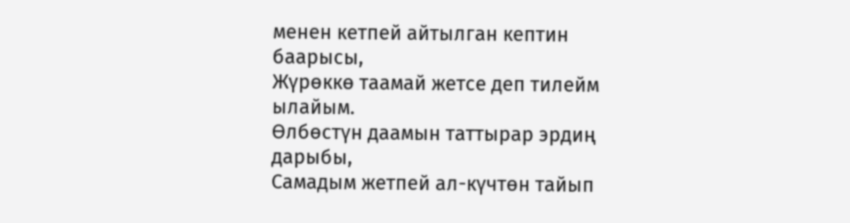менен кетпей айтылган кептин
баарысы,
Жүрөккө таамай жетсе деп тилейм
ылайым.
Өлбөстүн даамын таттырар эрдиң
дарыбы,
Самадым жетпей ал-күчтөн тайып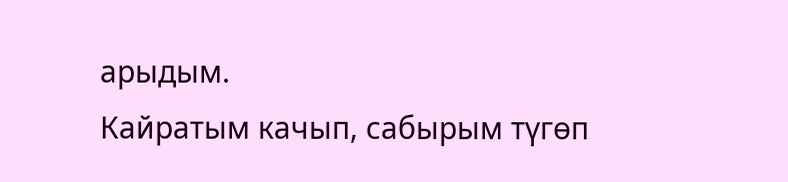арыдым.
Кайратым качып, сабырым түгөп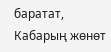баратат,
Кабарың жөнөт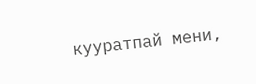кууратпай мени,